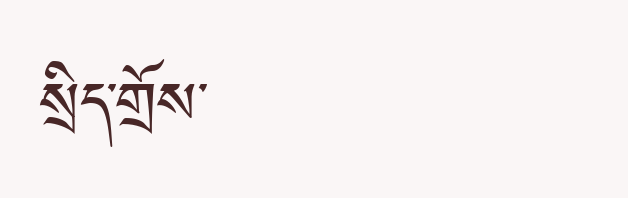སྲིད་གྲོས་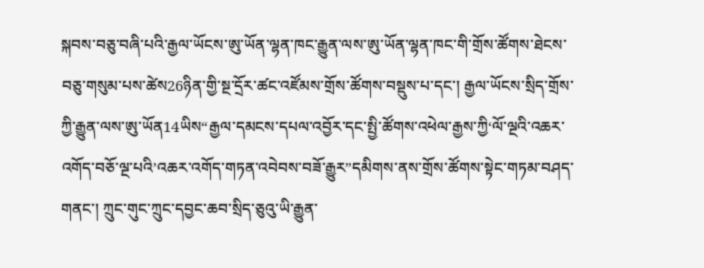སྐབས་བཅུ་བཞི་པའི་རྒྱལ་ཡོངས་ཨུ་ཡོན་ལྷན་ཁང་རྒྱུན་ལས་ཨུ་ཡོན་ལྷན་ཁང་གི་གྲོས་ཚོགས་ཐེངས་བཅུ་གསུམ་པས་ཚེས26ཉིན་གྱི་སྔ་དྲོར་ཚང་འཛོམས་གྲོས་ཚོགས་བསྡུས་པ་དང་། རྒྱལ་ཡོངས་སྲིད་གྲོས་ཀྱི་རྒྱུན་ལས་ཨུ་ཡོན14ཡིས“རྒྱལ་དམངས་དཔལ་འབྱོར་དང་སྤྱི་ཚོགས་འཕེལ་རྒྱས་ཀྱི‘ལོ་ལྔའི་འཆར་འགོད་བཅོ་ལྔ་པའི’འཆར་འགོད་གཏན་འབེབས་བཟོ་རྒྱུར”དམིགས་ནས་གྲོས་ཚོགས་སྟེང་གཏམ་བཤད་གནང་། ཀྲུང་གུང་ཀྲུང་དབྱང་ཆབ་སྲིད་ཅུའུ་ཡི་རྒྱུན་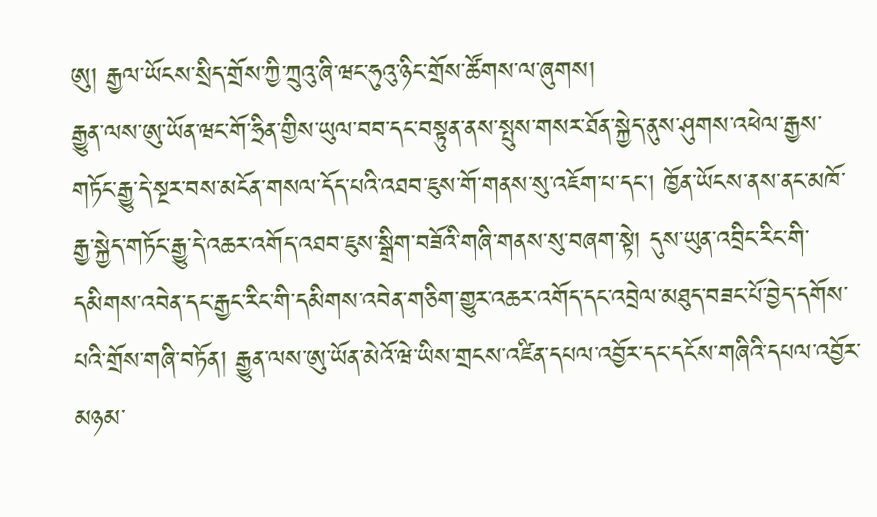ཨུ། རྒྱལ་ཡོངས་སྲིད་གྲོས་ཀྱི་ཀྲུའུ་ཞི་ཝང་ཧུའུ་ཉིང་གྲོས་ཚོགས་ལ་ཞུགས།
རྒྱུན་ལས་ཨུ་ཡོན་ཝང་གོ་ཧྲིན་གྱིས་ཡུལ་བབ་དང་བསྟུན་ནས་སྤུས་གསར་ཐོན་སྐྱེད་ནུས་ཤུགས་འཕེལ་རྒྱས་གཏོང་རྒྱུ་དེ་སྔར་བས་མངོན་གསལ་དོད་པའི་འཐབ་ཇུས་གོ་གནས་སུ་འཇོག་པ་དང་། ཁྱོན་ཡོངས་ནས་ནང་མཁོ་རྒྱ་སྐྱེད་གཏོང་རྒྱུ་དེ་འཆར་འགོད་འཐབ་ཇུས་སྒྲིག་བཟོའི་གཞི་གནས་སུ་བཞག་སྟེ། དུས་ཡུན་འབྲིང་རིང་གི་དམིགས་འབེན་དང་རྒྱང་རིང་གི་དམིགས་འབེན་གཅིག་གྱུར་འཆར་འགོད་དང་འབྲེལ་མཐུད་བཟང་པོ་བྱེད་དགོས་པའི་གྲོས་གཞི་བཏོན། རྒྱུན་ལས་ཨུ་ཡོན་མེའོ་ཝེ་ཡིས་གྲངས་འཛིན་དཔལ་འབྱོར་དང་དངོས་གཞིའི་དཔལ་འབྱོར་མཉམ་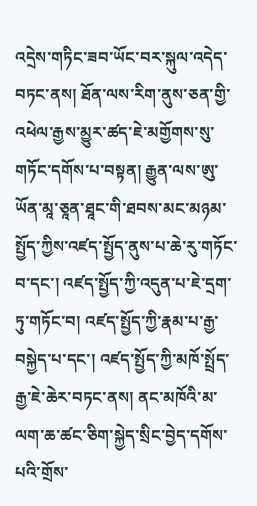འདྲེས་གཏིང་ཟབ་ཡོང་བར་སྐུལ་འདེད་བཏང་ནས། ཐོན་ལས་རིག་ནུས་ཅན་གྱི་འཕེལ་རྒྱས་མྱུར་ཚད་ཇེ་མགྱོགས་སུ་གཏོང་དགོས་པ་བསྟན། རྒྱུན་ལས་ཨུ་ཡོན་མཱ་ཅཱན་ཐཱང་གི་ཐབས་མང་མཉམ་སྤྱོད་ཀྱིས་འཛད་སྤྱོད་ནུས་པ་ཆེ་རུ་གཏོང་བ་དང་། འཛད་སྤྱོད་ཀྱི་འདུན་པ་ཇེ་དྲག་ཏུ་གཏོང་བ། འཛད་སྤྱོད་ཀྱི་རྣམ་པ་རྒྱ་བསྐྱེད་པ་དང་། འཛད་སྤྱོད་ཀྱི་མཁོ་སྤྲོད་རྒྱ་ཇེ་ཆེར་བཏང་ནས། ནང་མཁོའི་མ་ལག་ཆ་ཚང་ཅིག་སྐྱེད་སྲིང་བྱེད་དགོས་པའི་གྲོས་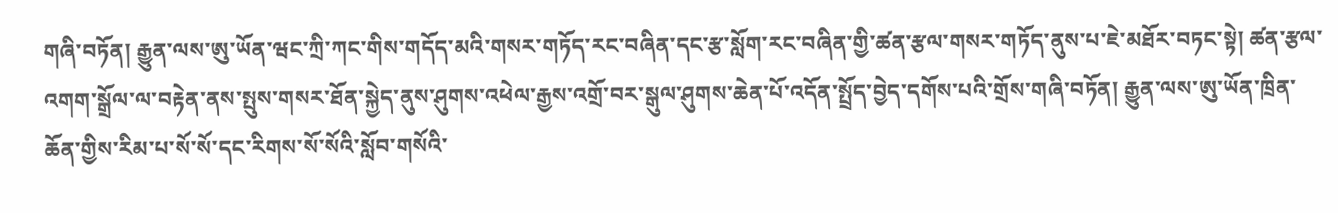གཞི་བཏོན། རྒྱུན་ལས་ཨུ་ཡོན་ཝང་ཀྲི་ཀང་གིས་གདོད་མའི་གསར་གཏོད་རང་བཞིན་དང་རྩ་སློག་རང་བཞིན་གྱི་ཚན་རྩལ་གསར་གཏོད་ནུས་པ་ཇེ་མཐོར་བཏང་སྟེ། ཚན་རྩལ་འགག་སྒྲོལ་ལ་བརྟེན་ནས་སྤུས་གསར་ཐོན་སྐྱེད་ནུས་ཤུགས་འཕེལ་རྒྱས་འགྲོ་བར་སྒུལ་ཤུགས་ཆེན་པོ་འདོན་སྤྲོད་བྱེད་དགོས་པའི་གྲོས་གཞི་བཏོན། རྒྱུན་ལས་ཨུ་ཡོན་ཁྲིན་ཆོན་གྱིས་རིམ་པ་སོ་སོ་དང་རིགས་སོ་སོའི་སློབ་གསོའི་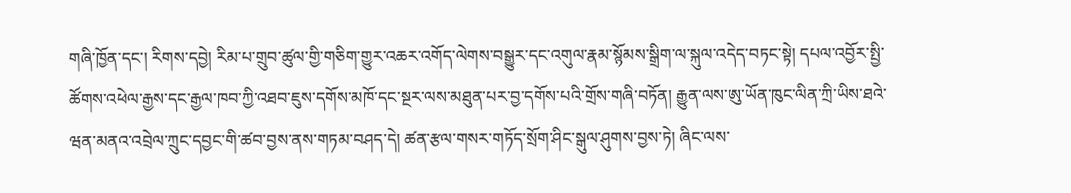གཞི་ཁྱོན་དང་། རིགས་དབྱེ། རིམ་པ་གྲུབ་ཚུལ་གྱི་གཅིག་གྱུར་འཆར་འགོད་ལེགས་བསྒྱུར་དང་འགུལ་རྣམ་སྙོམས་སྒྲིག་ལ་སྐུལ་འདེད་བཏང་སྟེ། དཔལ་འབྱོར་སྤྱི་ཚོགས་འཕེལ་རྒྱས་དང་རྒྱལ་ཁབ་ཀྱི་འཐབ་ཇུས་དགོས་མཁོ་དང་སྔར་ལས་མཐུན་པར་བྱ་དགོས་པའི་གྲོས་གཞི་བཏོན། རྒྱུན་ལས་ཨུ་ཡོན་ཁུང་ལིན་ཀྲི་ཡིས་ཐའེ་ཝན་མནའ་འབྲེལ་ཀྲུང་དབྱང་གི་ཚབ་བྱས་ནས་གཏམ་བཤད་དེ། ཚན་རྩལ་གསར་གཏོད་སྲོག་ཤིང་སྒུལ་ཤུགས་བྱས་ཏེ། ཞིང་ལས་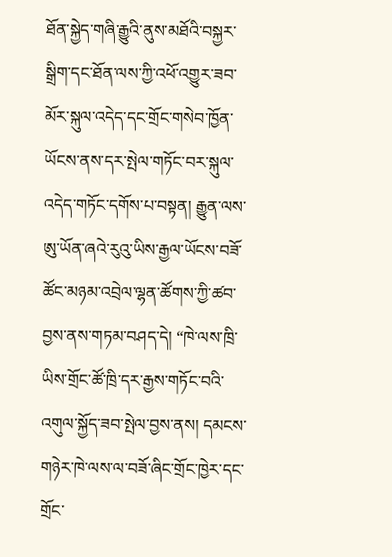ཐོན་སྐྱེད་གཞི་རྒྱུའི་ནུས་མཐོའི་བསྐྱར་སྒྲིག་དང་ཐོན་ལས་ཀྱི་འཕོ་འགྱུར་ཟབ་མོར་སྐུལ་འདེད་དང་གྲོང་གསེབ་ཁྱོན་ཡོངས་ནས་དར་སྤེལ་གཏོང་བར་སྐུལ་འདེད་གཏོང་དགོས་པ་བསྟན། རྒྱུན་ལས་ཨུ་ཡོན་ཞའེ་རུའུ་ཡིས་རྒྱལ་ཡོངས་བཟོ་ཚོང་མཉམ་འབྲེལ་ལྷན་ཚོགས་ཀྱི་ཚབ་བྱས་ནས་གཏམ་བཤད་དེ། “ཁེ་ལས་ཁྲི་ཡིས་གྲོང་ཚོ་ཁྲི་དར་རྒྱས་གཏོང་བའི་འགུལ་སྐྱོད་ཟབ་སྤེལ་བྱས་ནས། དམངས་གཉེར་ཁེ་ལས་ལ་བཟོ་ཞིང་གྲོང་ཁྱེར་དང་གྲོང་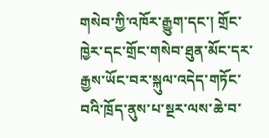གསེབ་ཀྱི་འཁོར་རྒྱུག་དང་། གྲོང་ཁྱེར་དང་གྲོང་གསེབ་ཐུན་མོང་དར་རྒྱས་ཡོང་བར་སྐུལ་འདེད་གཏོང་བའི་ཁྲོད་ནུས་པ་སྔར་ལས་ཆེ་བ་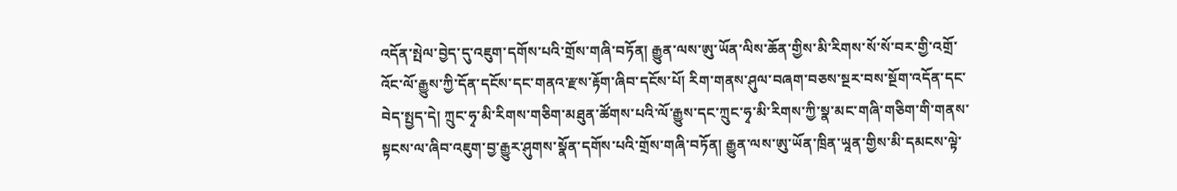འདོན་སྤེལ་བྱེད་དུ་འཇུག་དགོས་པའི་གྲོས་གཞི་བཏོན། རྒྱུན་ལས་ཨུ་ཡོན་ལིས་ཆོན་གྱིས་མི་རིགས་སོ་སོ་བར་གྱི་འགྲོ་འོང་ལོ་རྒྱུས་ཀྱི་དོན་དངོས་དང་གནའ་རྫས་རྟོག་ཞིབ་དངོས་པོ། རིག་གནས་ཤུལ་བཞག་བཅས་སྔར་བས་སྔོག་འདོན་དང་བེད་སྤྱད་དེ། ཀྲུང་ཧྭ་མི་རིགས་གཅིག་མཐུན་ཚོགས་པའི་ལོ་རྒྱུས་དང་ཀྲུང་ཧྭ་མི་རིགས་ཀྱི་སྣ་མང་གཞི་གཅིག་གི་གནས་སྟངས་ལ་ཞིབ་འཇུག་བྱ་རྒྱུར་ཤུགས་སྣོན་དགོས་པའི་གྲོས་གཞི་བཏོན། རྒྱུན་ལས་ཨུ་ཡོན་ཁྲིན་ཡཱན་གྱིས་མི་དམངས་ལྟེ་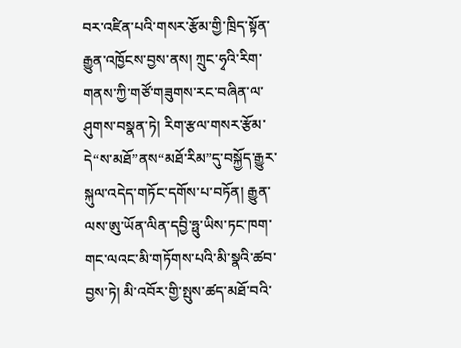བར་འཛིན་པའི་གསར་རྩོམ་གྱི་ཁྲིད་སྟོན་རྒྱུན་འཁྱོངས་བྱས་ནས། ཀྲུང་ཧྭའི་རིག་གནས་ཀྱི་གཙོ་གཟུགས་རང་བཞིན་ལ་ཤུགས་བསྣན་ཏེ། རིག་རྩལ་གསར་རྩོམ་དེ“ས་མཐོ”ནས“མཐོ་རིམ”དུ་བསྐྱོད་རྒྱུར་སྐུལ་འདེད་གཏོང་དགོས་པ་བཏོན། རྒྱུན་ལས་ཨུ་ཡོན་ལིན་དབྱི་ཧྥུ་ཡིས་ཏང་ཁག་གང་ལའང་མི་གཏོགས་པའི་མི་སྣའི་ཚབ་བྱས་ཏེ། མི་འབོར་གྱི་སྤུས་ཚད་མཐོ་བའི་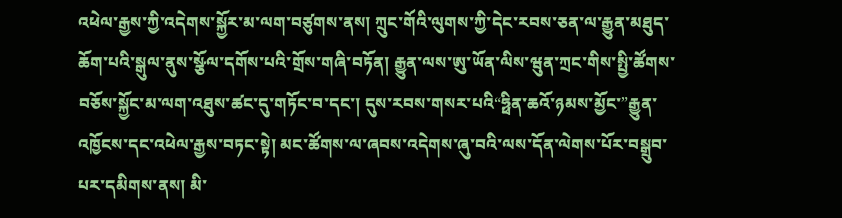འཕེལ་རྒྱས་ཀྱི་འདེགས་སྐྱོར་མ་ལག་བཙུགས་ནས། ཀྲུང་གོའི་ལུགས་ཀྱི་དེང་རབས་ཅན་ལ་རྒྱུན་མཐུད་ཆོག་པའི་སྒུལ་ནུས་སྩོལ་དགོས་པའི་གྲོས་གཞི་བཏོན། རྒྱུན་ལས་ཨུ་ཡོན་ལིས་ཝུན་ཀྲང་གིས་སྤྱི་ཚོགས་བཅོས་སྐྱོང་མ་ལག་འཐུས་ཚང་དུ་གཏོང་བ་དང་། དུས་རབས་གསར་པའི“ཧྥིན་ཆའོ་ཉམས་མྱོང་”རྒྱུན་འཁྱོངས་དང་འཕེལ་རྒྱས་བཏང་སྟེ། མང་ཚོགས་ལ་ཞབས་འདེགས་ཞུ་བའི་ལས་དོན་ལེགས་པོར་བསྒྲུབ་པར་དམིགས་ནས། མི་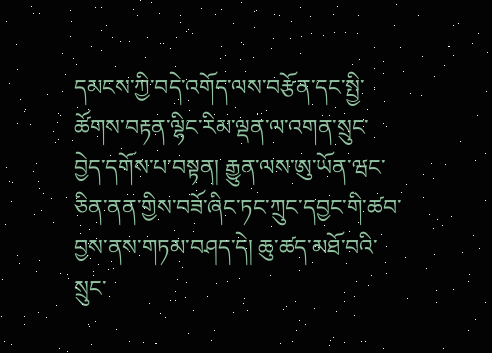དམངས་ཀྱི་བདེ་འགོད་ལས་བརྩོན་དང་སྤྱི་ཚོགས་བརྟན་ལྷིང་རིམ་ལྡན་ལ་འགན་སྲུང་བྱེད་དགོས་པ་བསྟན། རྒྱུན་ལས་ཨུ་ཡོན་ཝང་ཅིན་ནན་གྱིས་བཟོ་ཞིང་ཏང་ཀྲུང་དབྱང་གི་ཚབ་བྱས་ནས་གཏམ་བཤད་དེ། ཆུ་ཚད་མཐོ་བའི་སྲུང་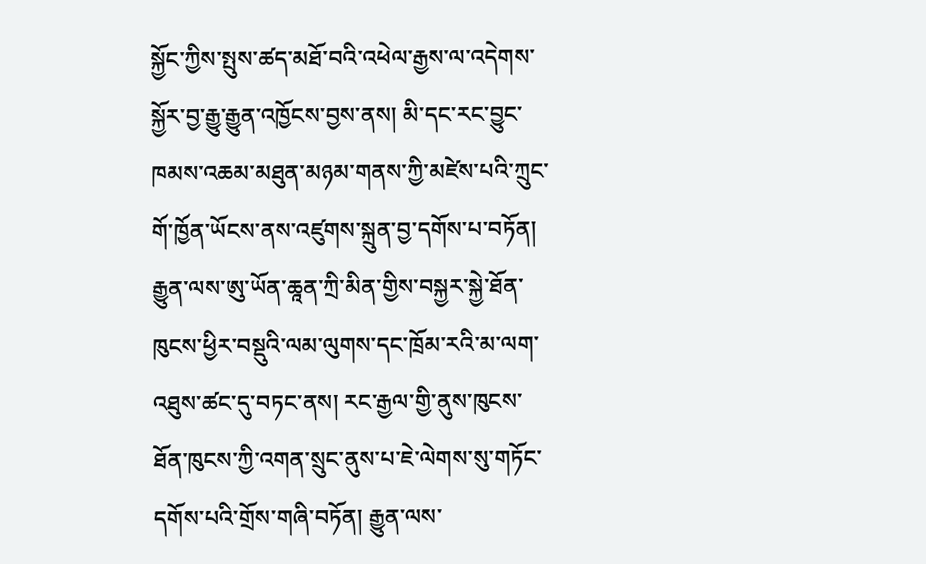སྐྱོང་ཀྱིས་སྤུས་ཚད་མཐོ་བའི་འཕེལ་རྒྱས་ལ་འདེགས་སྐྱོར་བྱ་རྒྱུ་རྒྱུན་འཁྱོངས་བྱས་ནས། མི་དང་རང་བྱུང་ཁམས་འཆམ་མཐུན་མཉམ་གནས་ཀྱི་མཛེས་པའི་ཀྲུང་གོ་ཁྱོན་ཡོངས་ནས་འཛུགས་སྐྲུན་བྱ་དགོས་པ་བཏོན། རྒྱུན་ལས་ཨུ་ཡོན་ཆཱན་ཀྲི་མིན་གྱིས་བསྐྱར་སྐྱེ་ཐོན་ཁུངས་ཕྱིར་བསྡུའི་ལམ་ལུགས་དང་ཁྲོམ་རའི་མ་ལག་འཐུས་ཚང་དུ་བཏང་ནས། རང་རྒྱལ་གྱི་ནུས་ཁུངས་ཐོན་ཁུངས་ཀྱི་འགན་སྲུང་ནུས་པ་ཇེ་ལེགས་སུ་གཏོང་དགོས་པའི་གྲོས་གཞི་བཏོན། རྒྱུན་ལས་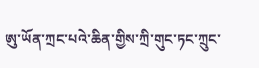ཨུ་ཡོན་ཀྲང་པའེ་ཆིན་གྱིས་ཀྲི་གུང་ཏང་ཀྲུང་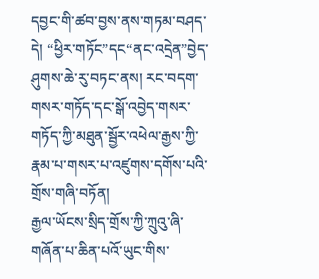དབྱང་གི་ཚབ་བྱས་ནས་གཏམ་བཤད་དེ། “ཕྱིར་གཏོང”དང“ནང་འདྲེན”བྱེད་ཤུགས་ཆེ་རུ་བཏང་ནས། རང་བདག་གསར་གཏོད་དང་སྒོ་འབྱེད་གསར་གཏོད་ཀྱི་མཐུན་སྦྱོར་འཕེལ་རྒྱས་ཀྱི་རྣམ་པ་གསར་པ་འཛུགས་དགོས་པའི་གྲོས་གཞི་བཏོན།
རྒྱལ་ཡོངས་སྲིད་གྲོས་ཀྱི་ཀྲུའུ་ཞི་གཞོན་པ་ཆིན་པའོ་ཡུང་གིས་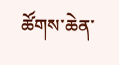ཚོགས་ཆེན་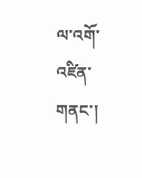ལ་འགོ་འཛིན་གནང་།